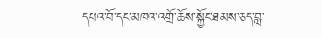དཔའ་བོ་དང་མཁའ་འགྲོ་ཆོས་སྐྱོང་ཐམས་ཅད་བླ་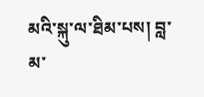མའི་སྐུ་ལ་ཐིམ་པས། བླ་མ་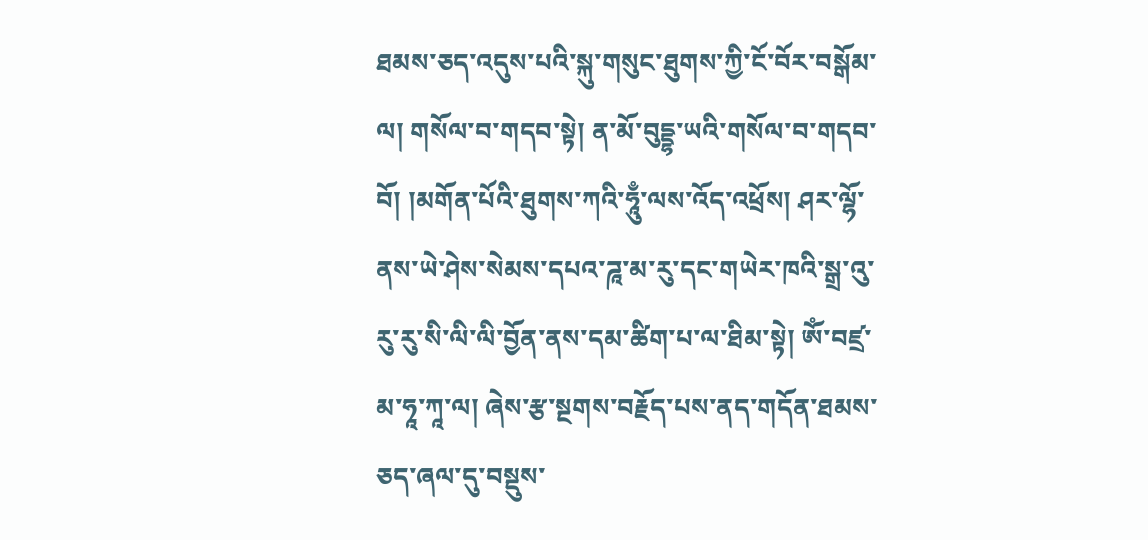ཐམས་ཅད་འདུས་པའི་སྐུ་གསུང་ཐུགས་ཀྱི་ངོ་བོར་བསྒོམ་ལ། གསོལ་བ་གདབ་སྟེ། ན་མོ་བུདྡྷ་ཡའི་གསོལ་བ་གདབ་བོ། །མགོན་པོའི་ཐུགས་ཀའི་ཧཱུྃ་ལས་འོད་འཕྲོས། ཤར་ལྷོ་ནས་ཡེ་ཤེས་སེམས་དཔའ་ཌཱ་མ་རུ་དང་གཡེར་ཁའི་སྒྲ་འུ་རུ་རུ་སི་ལི་ལི་བྱོན་ནས་དམ་ཚིག་པ་ལ་ཐིམ་སྟེ། ཨོཾ་བཛྲ་མ་ཧཱ་ཀཱ་ལ། ཞེས་རྩ་སྔགས་བརྗོད་པས་ནད་གདོན་ཐམས་ཅད་ཞལ་དུ་བསྡུས་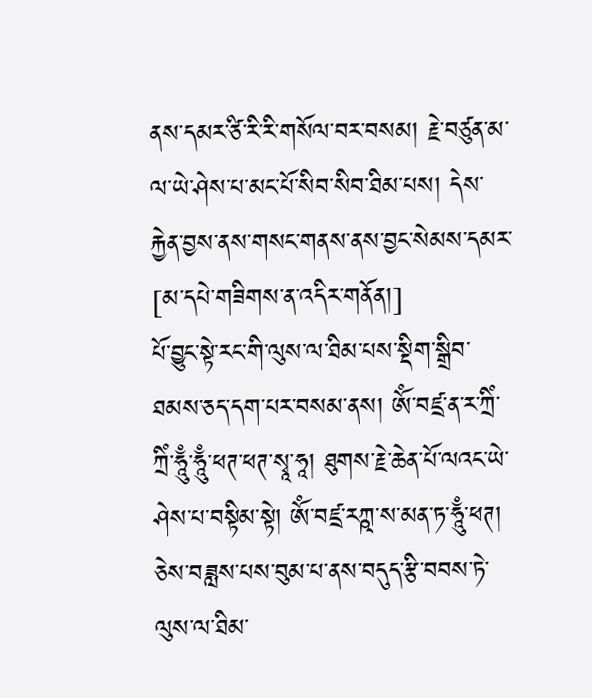ནས་དམར་ཙི་རི་རི་གསོལ་བར་བསམ། རྗེ་བཙུན་མ་ལ་ཡེ་ཤེས་པ་མང་པོ་སིབ་སིབ་ཐིམ་པས། དེས་རྐྱེན་བྱས་ནས་གསང་གནས་ནས་བྱང་སེམས་དམར་
[མ་དཔེ་གཟིགས་ན་འདིར་གནོན།]
པོ་བྱུང་སྟེ་རང་གི་ལུས་ལ་ཐིམ་པས་སྡིག་སྒྲིབ་ཐམས་ཅད་དག་པར་བསམ་ནས། ཨོཾ་བཛྲ་ན་ར་ཀྲིཾ་ཀྲིཾ་ཧཱུྃ་ཧཱུྃ་ཕཊ་ཕཊ་སྭཱ་ཧཱ། ཐུགས་རྗེ་ཆེན་པོ་ལའང་ཡེ་ཤེས་པ་བསྟིམ་སྟེ། ཨོཾ་བཛྲ་རཀྵ་ས་མན་ཏ་ཧཱུྃ་ཕཊ། ཅེས་བཟླས་པས་བུམ་པ་ནས་བདུད་རྩི་བབས་ཏེ་ལུས་ལ་ཐིམ་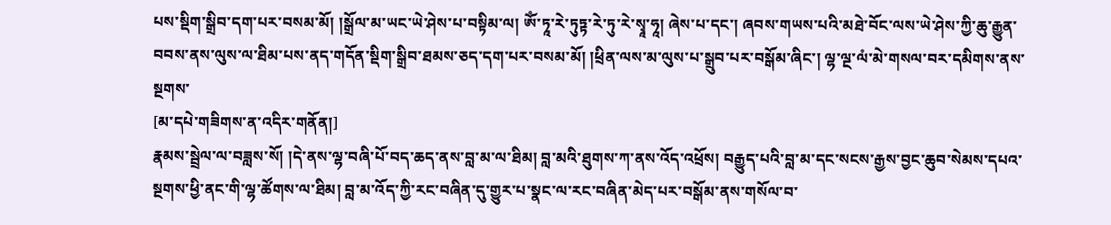པས་སྡིག་སྒྲིབ་དག་པར་བསམ་མོ། །སྒྲོལ་མ་ཡང་ཡེ་ཤེས་པ་བསྟིམ་ལ། ཨོཾ་ཏཱ་རེ་ཏུཏྟ་རེ་ཏུ་རེ་སྭཱ་ཧཱ། ཞེས་པ་དང་། ཞབས་གཡས་པའི་མཐེ་བོང་ལས་ཡེ་ཤེས་ཀྱི་ཆུ་རྒྱུན་བབས་ནས་ལུས་ལ་ཐིམ་པས་ནད་གདོན་སྡིག་སྒྲིབ་ཐམས་ཅད་དག་པར་བསམ་མོ། །ཕྲིན་ལས་མ་ལུས་པ་སྒྲུབ་པར་བསྒོམ་ཞིང་། ལྷ་ལྔ་ལཾ་མེ་གསལ་བར་དམིགས་ནས་སྔགས་
[མ་དཔེ་གཟིགས་ན་འདིར་གནོན།]
རྣམས་སྦྲེལ་ལ་བཟླས་སོ། །དེ་ནས་ལྷ་བཞི་པོ་བད་ཆད་ནས་བླ་མ་ལ་ཐིམ། བླ་མའི་ཐུགས་ཀ་ནས་འོད་འཕྲོས། བརྒྱུད་པའི་བླ་མ་དང་སངས་རྒྱས་བྱང་ཆུབ་སེམས་དཔའ་སྔགས་ཕྱི་ནང་གི་ལྷ་ཚོགས་ལ་ཐིམ། བླ་མ་འོད་ཀྱི་རང་བཞིན་དུ་གྱུར་པ་སྣང་ལ་རང་བཞིན་མེད་པར་བསྒོམ་ནས་གསོལ་བ་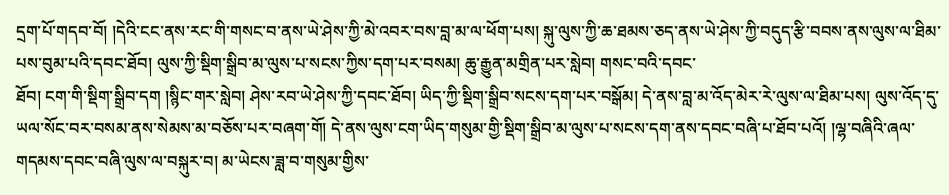དྲག་པོ་གདབ་བོ། །དེའི་ངང་ནས་རང་གི་གསང་བ་ནས་ཡེ་ཤེས་ཀྱི་མེ་འབར་བས་བླ་མ་ལ་ཕོག་པས། སྐུ་ལུས་ཀྱི་ཆ་ཐམས་ཅད་ནས་ཡེ་ཤེས་ཀྱི་བདུད་རྩི་བབས་ནས་ལུས་ལ་ཐིམ་པས་བུམ་པའི་དབང་ཐོབ། ལུས་ཀྱི་སྡིག་སྒྲིབ་མ་ལུས་པ་སངས་ཀྱིས་དག་པར་བསམ། ཆུ་རྒྱུན་མགྲིན་པར་སླེབ། གསང་བའི་དབང་
ཐོབ། ངག་གི་སྡིག་སྒྲིབ་དག །སྙིང་གར་སླེབ། ཤེས་རབ་ཡེ་ཤེས་ཀྱི་དབང་ཐོབ། ཡིད་ཀྱི་སྡིག་སྒྲིབ་སངས་དག་པར་བསྒོམ། དེ་ནས་བླ་མ་འོད་མེར་རེ་ལུས་ལ་ཐིམ་པས། ལུས་འོད་དུ་ཡལ་སོང་བར་བསམ་ནས་སེམས་མ་བཅོས་པར་བཞག་གོ། དེ་ནས་ལུས་ངག་ཡིད་གསུམ་གྱི་སྡིག་སྒྲིབ་མ་ལུས་པ་སངས་དག་ནས་དབང་བཞི་པ་ཐོབ་པའོ། །ལྷ་བཞིའི་ཞལ་གདམས་དབང་བཞི་ལུས་ལ་བསྐུར་བ། མ་ཡེངས་ཟླ་བ་གསུམ་གྱིས་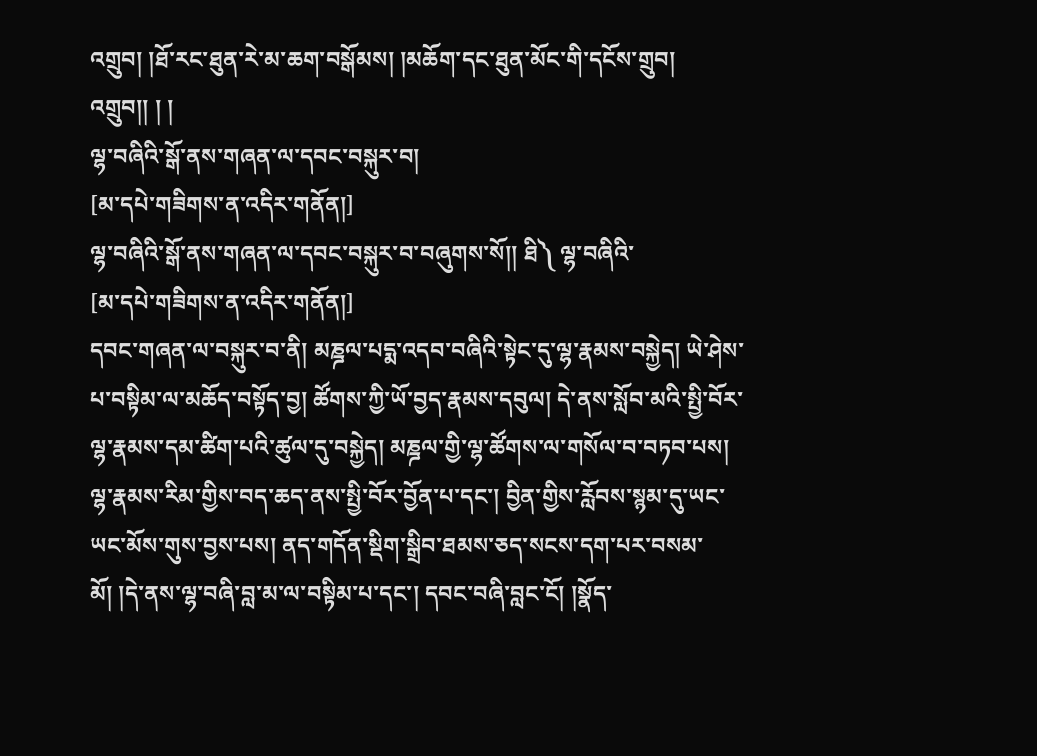འགྲུབ། །ཐོ་རང་ཐུན་རེ་མ་ཆག་བསྒོམས། །མཆོག་དང་ཐུན་མོང་གི་དངོས་གྲུབ། འགྲུབ།། ། །
ལྷ་བཞིའི་སྒོ་ནས་གཞན་ལ་དབང་བསྐུར་བ།
[མ་དཔེ་གཟིགས་ན་འདིར་གནོན།]
ལྷ་བཞིའི་སྒོ་ནས་གཞན་ལ་དབང་བསྐུར་བ་བཞུགས་སོ།། ཐི༽ ལྷ་བཞིའི་
[མ་དཔེ་གཟིགས་ན་འདིར་གནོན།]
དབང་གཞན་ལ་བསྐུར་བ་ནི། མཎྜལ་པདྨ་འདབ་བཞིའི་སྟེང་དུ་ལྷ་རྣམས་བསྐྱེད། ཡེ་ཤེས་པ་བསྟིམ་ལ་མཆོད་བསྟོད་བྱ། ཚོགས་ཀྱི་ཡོ་བྱད་རྣམས་དབུལ། དེ་ནས་སློབ་མའི་སྤྱི་བོར་ལྷ་རྣམས་དམ་ཚིག་པའི་ཚུལ་དུ་བསྐྱེད། མཎྜལ་གྱི་ལྷ་ཚོགས་ལ་གསོལ་བ་བཏབ་པས། ལྷ་རྣམས་རིམ་གྱིས་བད་ཆད་ནས་སྤྱི་བོར་བྱོན་པ་དང་། བྱིན་གྱིས་རློབས་སྙམ་དུ་ཡང་ཡང་མོས་གུས་བྱས་པས། ནད་གདོན་སྡིག་སྒྲིབ་ཐམས་ཅད་སངས་དག་པར་བསམ་མོ། །དེ་ནས་ལྷ་བཞི་བླ་མ་ལ་བསྟིམ་པ་དང་། དབང་བཞི་བླང་ངོ། །སྣོད་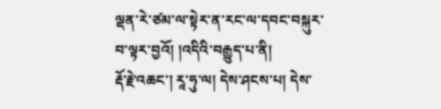ལྡན་རེ་ཙམ་ལ་སྟེར་ན་རང་ལ་དབང་བསྐུར་བ་ལྟར་བྱའོ། །འདིའི་བརྒྱུད་པ་ནི།
རྡོ་རྗེ་འཆང་། རཱ་ཧུ་ལ། དེས་ཤངས་པ། དེས་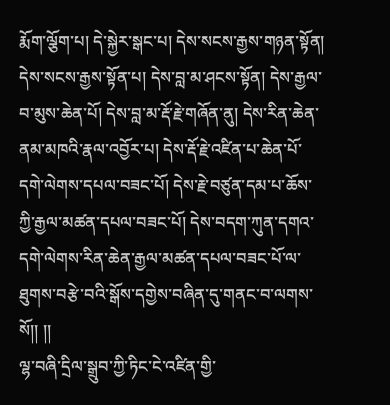རྨོག་ལྕོག་པ། དེ་སྐྱེར་སྒང་པ། དེས་སངས་རྒྱས་གཉན་སྟོན། དེས་སངས་རྒྱས་སྟོན་པ། དེས་བླ་མ་ཤངས་སྟོན། དེས་རྒྱལ་བ་མུས་ཆེན་པོ། དེས་བླ་མ་རྡོ་རྗེ་གཞོན་ནུ། དེས་རིན་ཆེན་ནམ་མཁའི་རྣལ་འབྱོར་པ། དེས་རྡོ་རྗེ་འཛིན་པ་ཆེན་པོ་དགེ་ལེགས་དཔལ་བཟང་པོ། དེས་རྗེ་བཙུན་དམ་པ་ཆོས་ཀྱི་རྒྱལ་མཚན་དཔལ་བཟང་པོ། དེས་བདག་ཀུན་དགའ་དགེ་ལེགས་རིན་ཆེན་རྒྱལ་མཚན་དཔལ་བཟང་པོ་ལ་ཐུགས་བརྩེ་བའི་སྒོས་དགྱེས་བཞིན་དུ་གནང་བ་ལགས་སོ།། །།
ལྷ་བཞི་དྲིལ་སྒྲུབ་ཀྱི་ཏིང་ངེ་འཛིན་གྱི་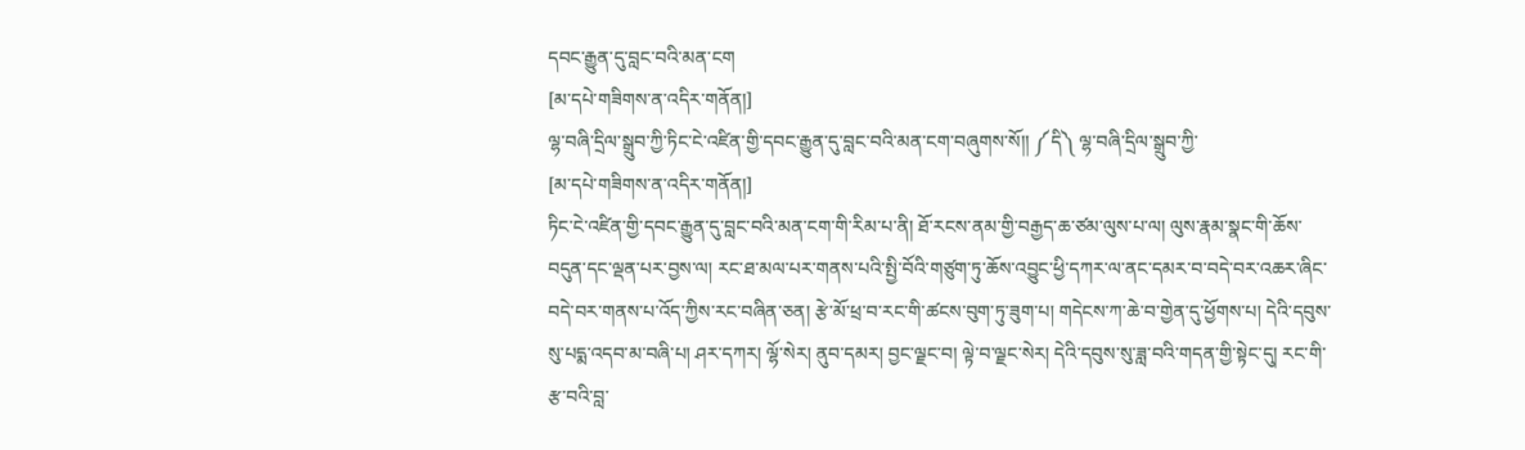དབང་རྒྱུན་དུ་བླང་བའི་མན་ངག
[མ་དཔེ་གཟིགས་ན་འདིར་གནོན།]
ལྷ་བཞི་དྲིལ་སྒྲུབ་ཀྱི་ཏིང་ངེ་འཛིན་གྱི་དབང་རྒྱུན་དུ་བླང་བའི་མན་ངག་བཞུགས་སོ།། ༼དི༽ ལྷ་བཞི་དྲིལ་སྒྲུབ་ཀྱི་
[མ་དཔེ་གཟིགས་ན་འདིར་གནོན།]
ཏིང་ངེ་འཛིན་གྱི་དབང་རྒྱུན་དུ་བླང་བའི་མན་ངག་གི་རིམ་པ་ནི། ཐོ་རངས་ནམ་གྱི་བརྒྱད་ཆ་ཙམ་ལུས་པ་ལ། ལུས་རྣམ་སྣང་གི་ཆོས་བདུན་དང་ལྡན་པར་བྱས་ལ། རང་ཐ་མལ་པར་གནས་པའི་སྤྱི་བོའི་གཙུག་ཏུ་ཆོས་འབྱུང་ཕྱི་དཀར་ལ་ནང་དམར་བ་བདེ་བར་འཆར་ཞིང་བདེ་བར་གནས་པ་འོད་ཀྱིས་རང་བཞིན་ཅན། རྩེ་མོ་ཕྲ་བ་རང་གི་ཚངས་བུག་ཏུ་ཟུག་པ། གདེངས་ཀ་ཆེ་བ་གྱེན་དུ་ཕྱོགས་པ། དེའི་དབུས་སུ་པདྨ་འདབ་མ་བཞི་པ། ཤར་དཀར། ལྷོ་སེར། ནུབ་དམར། བྱང་ལྗང་བ། ལྟེ་བ་ལྗང་སེར། དེའི་དབུས་སུ་ཟླ་བའི་གདན་གྱི་སྟེང་དུ། རང་གི་རྩ་བའི་བླ་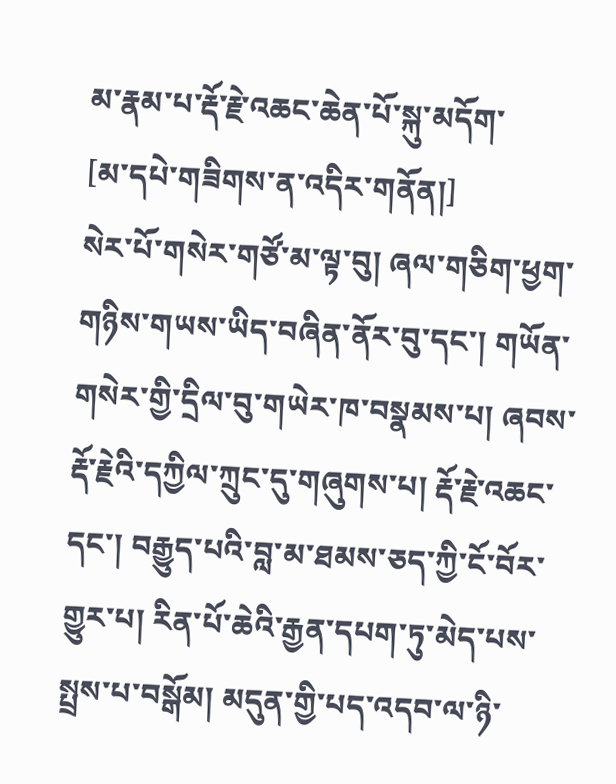མ་རྣམ་པ་རྡོ་རྗེ་འཆང་ཆེན་པོ་སྐུ་མདོག་
[མ་དཔེ་གཟིགས་ན་འདིར་གནོན།]
སེར་པོ་གསེར་གཙོ་མ་ལྟ་བུ། ཞལ་གཅིག་ཕྱག་གཉིས་གཡས་ཡིད་བཞིན་ནོར་བུ་དང་། གཡོན་གསེར་གྱི་དྲིལ་བུ་གཡེར་ཁ་བསྣམས་པ། ཞབས་རྡོ་རྗེའི་དཀྱིལ་ཀྲུང་དུ་གཞུགས་པ། རྡོ་རྗེ་འཆང་དང་། བརྒྱུད་པའི་བླ་མ་ཐམས་ཅད་ཀྱི་ངོ་བོར་གྱུར་པ། རིན་པོ་ཆེའི་རྒྱན་དཔག་ཏུ་མེད་པས་སྤྲས་པ་བསྒོམ། མདུན་གྱི་པད་འདབ་ལ་ཉི་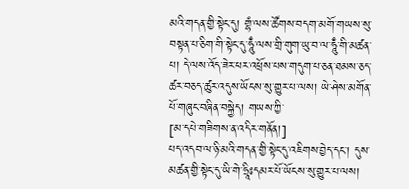མའི་གདན་གྱི་སྟེང་དུ། གྷཾ་ལས་ཚོགས་བདག་མགོ་གཡས་སུ་བསྟན་པ་ཅིག་གི་སྟེང་དུ་ཧཱུྃ་ལས་གྲི་གུག་ཡུ་བ་ལ་ཧཱུྃ་གི་མཚན་པ། དེ་ལས་འོད་ཟེར་ཕར་འཕྲོས་པས་གདུག་པ་ཅན་ཐམས་ཅད་ཚར་བཅད་ཚུར་འདུས་ཡོངས་སུ་གྱུར་པ་ལས། ཡེ་ཤེས་མགོན་པོ་གཞུང་བཞིན་བསྐྱེད། གཡས་ཀྱི་
[མ་དཔེ་གཟིགས་ན་འདིར་གནོན།]
པད་འདབ་ལ་ཉི་མའི་གདན་གྱི་སྟེང་དུ་འཇིགས་བྱེད་དང་། དུས་མཚན་གྱི་སྟེང་དུ་ཡི་གེ་ཧྲཱིཿདམར་པོ་ཡོངས་སུ་གྱུར་པ་ལས།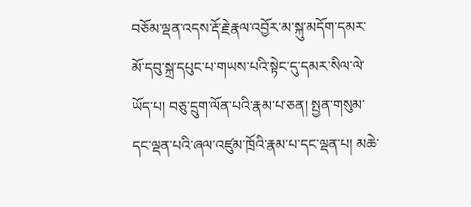བཅོམ་ལྡན་འདས་རྡོ་རྗེ་རྣལ་འབྱོར་མ་སྐུ་མདོག་དམར་མོ་དབུ་སྐྲ་དཔུང་པ་གཡས་པའི་སྟེང་དུ་དམར་སིལ་ལེ་ཡོད་པ། བཅུ་དྲུག་ལོན་པའི་རྣམ་པ་ཅན། སྤྱན་གསུམ་དང་ལྡན་པའི་ཞལ་འཛུམ་ཁྲོའི་རྣམ་པ་དང་ལྡན་པ། མཆེ་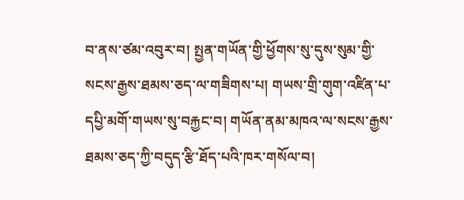བ་ནས་ཙམ་འབུར་བ། སྤྱན་གཡོན་གྱི་ཕྱོགས་སུ་དུས་སུམ་གྱི་སངས་རྒྱས་ཐམས་ཅད་ལ་གཟིགས་པ། གཡས་གྲི་གུག་འཛིན་པ་དཔྱི་མགོ་གཡས་སུ་བརྐྱང་བ། གཡོན་ནམ་མཁའ་ལ་སངས་རྒྱས་ཐམས་ཅད་ཀྱི་བདུད་རྩི་ཐོད་པའི་ཁར་གསོལ་བ།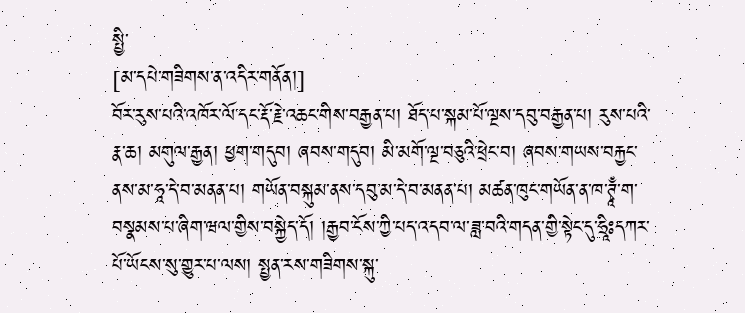སྤྱི་
[མ་དཔེ་གཟིགས་ན་འདིར་གནོན།]
བོར་རུས་པའི་འཁོར་ལོ་དང་རྡོ་རྗེ་འཆང་གིས་བརྒྱན་པ། ཐོད་པ་སྐམ་པོ་ལྔས་དབུ་བརྒྱན་པ། རུས་པའི་རྣ་ཆ། མགུལ་རྒྱན། ཕྱག་གདུབ། ཞབས་གདུབ། མི་མགོ་ལྔ་བཅུའི་ཕྲེང་བ། ཞབས་གཡས་བརྐྱང་ནས་མ་ཧཱ་དེ་བ་མནན་པ། གཡོན་བསྐུམ་ནས་དབུ་མ་དེ་བ་མནན་པ། མཚན་ཁུང་གཡོན་ན་ཁ་ཊྭཱྃ་ག་བསྣམས་པ་ཞིག་ཝལ་གྱིས་བསྐྱེད་དོ། །རྒྱབ་ངོས་ཀྱི་པད་འདབ་ལ་ཟླ་བའི་གདན་གྱི་སྟེང་དུ་ཧྲཱིཿདཀར་པོ་ཡོངས་སུ་གྱུར་པ་ལས། སྤྱན་རས་གཟིགས་སྐུ་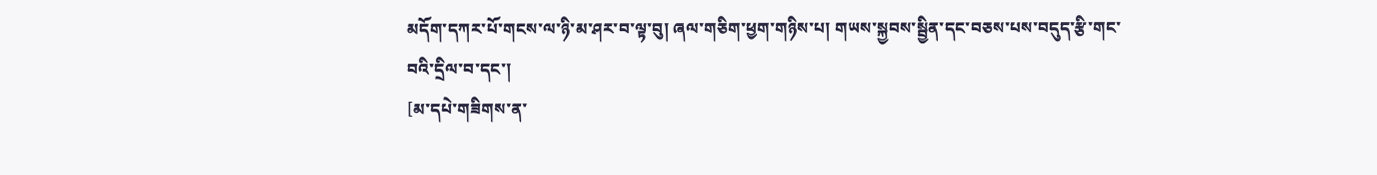མདོག་དཀར་པོ་གངས་ལ་ཉི་མ་ཤར་བ་ལྟ་བུ། ཞལ་གཅིག་ཕྱག་གཉིས་པ། གཡས་སྐྱབས་སྦྱིན་དང་བཅས་པས་བདུད་རྩི་གང་བའི་དྲིལ་བ་དང་།
[མ་དཔེ་གཟིགས་ན་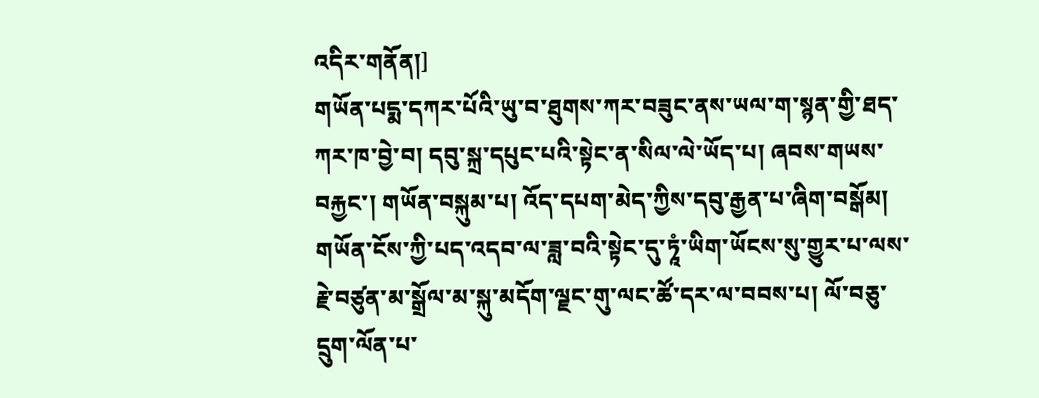འདིར་གནོན།]
གཡོན་པདྨ་དཀར་པོའི་ཡུ་བ་ཐུགས་ཀར་བཟུང་ནས་ཡལ་ག་སྙན་གྱི་ཐད་ཀར་ཁ་བྱེ་བ། དབུ་སྐྲ་དཔུང་པའི་སྟེང་ན་སིལ་ལེ་ཡོད་པ། ཞབས་གཡས་བརྐྱང་། གཡོན་བསྐུམ་པ། འོད་དཔག་མེད་ཀྱིས་དབུ་རྒྱན་པ་ཞིག་བསྒོམ། གཡོན་ངོས་ཀྱི་པད་འདབ་ལ་ཟླ་བའི་སྟེང་དུ་ཏཱཾ་ཡིག་ཡོངས་སུ་གྱུར་པ་ལས་རྗེ་བཙུན་མ་སྒྲོལ་མ་སྐུ་མདོག་ལྗང་གུ་ལང་ཚོ་དར་ལ་བབས་པ། ལོ་བཅུ་དྲུག་ལོན་པ་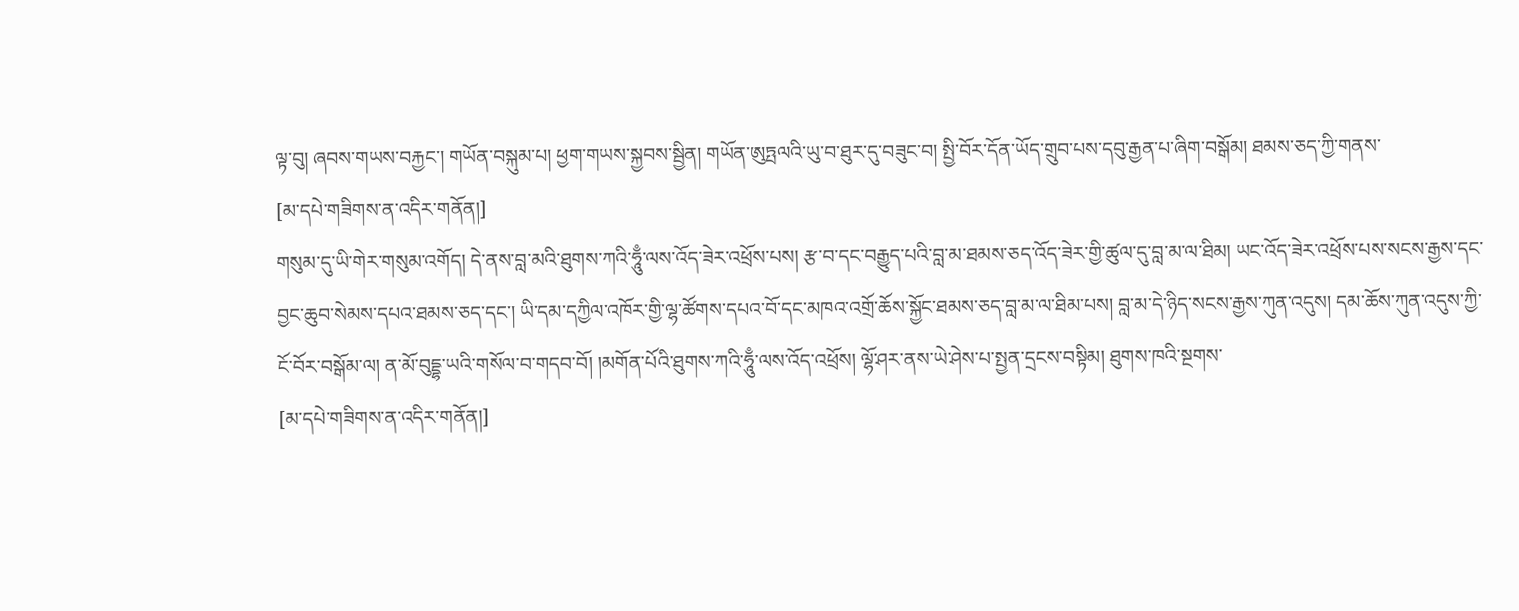ལྟ་བུ། ཞབས་གཡས་བརྐྱང་། གཡོན་བསྐུམ་པ། ཕྱག་གཡས་སྐྱབས་སྦྱིན། གཡོན་ཨུཏྤལའི་ཡུ་བ་ཐུར་དུ་བཟུང་བ། སྤྱི་བོར་དོན་ཡོད་གྲུབ་པས་དབུ་རྒྱན་པ་ཞིག་བསྒོམ། ཐམས་ཅད་ཀྱི་གནས་
[མ་དཔེ་གཟིགས་ན་འདིར་གནོན།]
གསུམ་དུ་ཡི་གེར་གསུམ་འགོད། དེ་ནས་བླ་མའི་ཐུགས་ཀའི་ཧཱུྃ་ལས་འོད་ཟེར་འཕྲོས་པས། རྩ་བ་དང་བརྒྱུད་པའི་བླ་མ་ཐམས་ཅད་འོད་ཟེར་གྱི་ཚུལ་དུ་བླ་མ་ལ་ཐིམ། ཡང་འོད་ཟེར་འཕྲོས་པས་སངས་རྒྱས་དང་བྱང་ཆུབ་སེམས་དཔའ་ཐམས་ཅད་དང་། ཡི་དམ་དཀྱིལ་འཁོར་གྱི་ལྷ་ཚོགས་དཔའ་བོ་དང་མཁའ་འགྲོ་ཆོས་སྐྱོང་ཐམས་ཅད་བླ་མ་ལ་ཐིམ་པས། བླ་མ་དེ་ཉིད་སངས་རྒྱས་ཀུན་འདུས། དམ་ཆོས་ཀུན་འདུས་ཀྱི་ངོ་བོར་བསྒོམ་ལ། ན་མོ་བུདྡྷ་ཡའི་གསོལ་བ་གདབ་བོ། །མགོན་པོའི་ཐུགས་ཀའི་ཧཱུྃ་ལས་འོད་འཕྲོས། ལྷོ་ཤར་ནས་ཡེ་ཤེས་པ་སྤྱན་དྲངས་བསྟིམ། ཐུགས་ཁའི་སྔགས་
[མ་དཔེ་གཟིགས་ན་འདིར་གནོན།]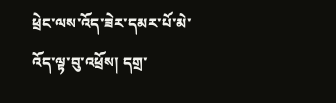ཕྲེང་ལས་འོད་ཟེར་དམར་པོ་མེ་འོད་ལྟ་བུ་འཕྲོས། དགྲ་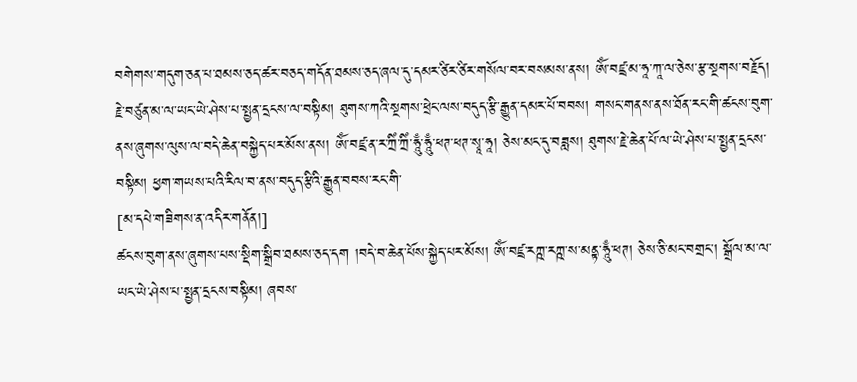བགེགས་གདུག་ཅན་པ་ཐམས་ཅད་ཚར་བཅད་གདོན་ཐམས་ཅད་ཞལ་དུ་དམར་ཙིར་ཙིར་གསོལ་བར་བསམས་ནས། ཨོཾ་བཛྲ་མ་ཧཱ་ཀཱ་ལ་ཅེས་རྩ་སྔགས་བརྗོད། རྗེ་བཙུན་མ་ལ་ཡང་ཡེ་ཤེས་པ་སྤྱན་དྲངས་ལ་བསྟིམ། ཐུགས་ཀའི་སྔགས་ཕྲེང་ལས་བདུད་རྩི་རྒྱུན་དམར་པོ་བབས། གསང་གནས་ནས་ཐོན་རང་གི་ཚངས་བུག་ནས་ཞུགས་ལུས་ལ་བདེ་ཆེན་བསྐྱེད་པར་མོས་ནས། ཨོཾ་བཛྲ་ན་ར་ཀྲིཾ་ཀྲིཾ་ཧཱུྃ་ཧཱུྃ་ཕཊ་ཕཊ་སྭཱ་ཧཱ། ཅེས་མང་དུ་བཟླས། ཐུགས་རྗེ་ཆེན་པོ་ལ་ཡེ་ཤེས་པ་སྤྱན་དྲངས་བསྟིམ། ཕྱག་གཡས་པའི་རིལ་བ་ནས་བདུད་རྩིའི་རྒྱུན་བབས་རང་གི་
[མ་དཔེ་གཟིགས་ན་འདིར་གནོན།]
ཚངས་བུག་ནས་ཞུགས་པས་སྡིག་སྒྲིབ་ཐམས་ཅད་དག །བདེ་བ་ཆེན་པོས་སྐྱེད་པར་མོས། ཨོཾ་བཛྲ་རཀྵ་རཀྵ་ས་མནྟ་ཧཱུྃ་ཕཊ། ཅེས་ཅི་མང་བགྲང་། སྒྲོལ་མ་ལ་ཡང་ཡེ་ཤེས་པ་སྤྱན་དྲངས་བསྟིམ། ཞབས་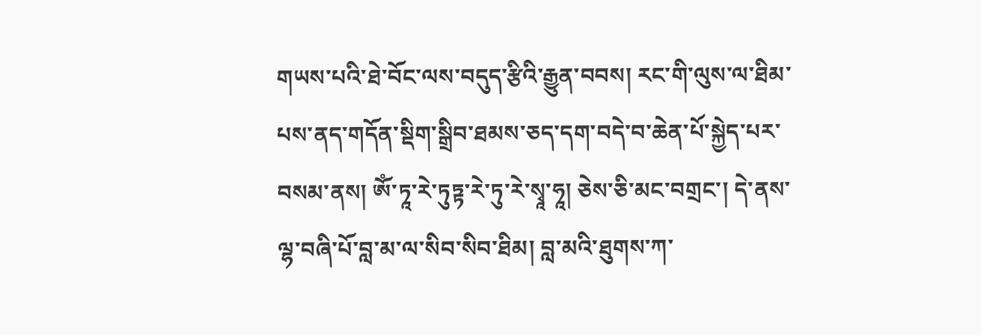གཡས་པའི་ཐེ་བོང་ལས་བདུད་རྩིའི་རྒྱུན་བབས། རང་གི་ལུས་ལ་ཐིམ་པས་ནད་གདོན་སྡིག་སྒྲིབ་ཐམས་ཅད་དག་བདེ་བ་ཆེན་པོ་སྐྱེད་པར་བསམ་ནས། ཨོཾ་ཏཱ་རེ་ཏུཏྟ་རེ་ཏུ་རེ་སྭཱ་ཧཱ། ཅེས་ཅི་མང་བགྲང་། དེ་ནས་ལྷ་བཞི་པོ་བླ་མ་ལ་སིབ་སིབ་ཐིམ། བླ་མའི་ཐུགས་ཀ་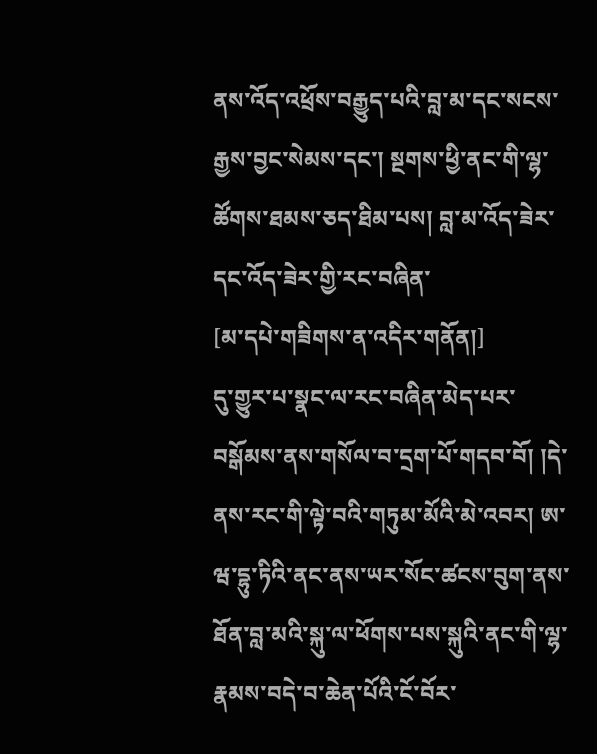ནས་འོད་འཕྲོས་བརྒྱུད་པའི་བླ་མ་དང་སངས་རྒྱས་བྱང་སེམས་དང་། སྔགས་ཕྱི་ནང་གི་ལྷ་ཚོགས་ཐམས་ཅད་ཐིམ་པས། བླ་མ་འོད་ཟེར་དང་འོད་ཟེར་གྱི་རང་བཞིན་
[མ་དཔེ་གཟིགས་ན་འདིར་གནོན།]
དུ་གྱུར་པ་སྣང་ལ་རང་བཞིན་མེད་པར་བསྒོམས་ནས་གསོལ་བ་དྲག་པོ་གདབ་བོ། །དེ་ནས་རང་གི་ལྟེ་བའི་གཏུམ་མོའི་མེ་འབར། ཨ་ཝ་དྷུ་ཏིའི་ནང་ནས་ཡར་སོང་ཚངས་བུག་ནས་ཐོན་བླ་མའི་སྐུ་ལ་ཕོགས་པས་སྐུའི་ནང་གི་ལྷ་རྣམས་བདེ་བ་ཆེན་པོའི་ངོ་བོར་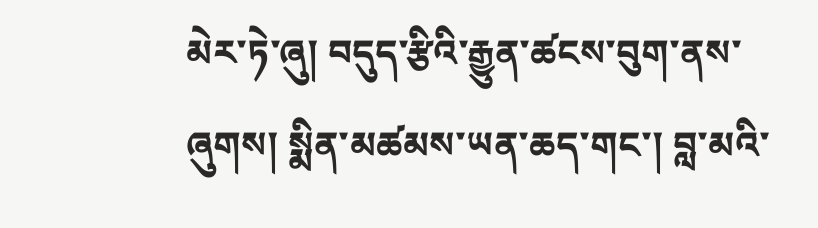མེར་ཏེ་ཞུ། བདུད་རྩིའི་རྒྱུན་ཚངས་བུག་ནས་ཞུགས། སྨིན་མཚམས་ཡན་ཆད་གང་། བླ་མའི་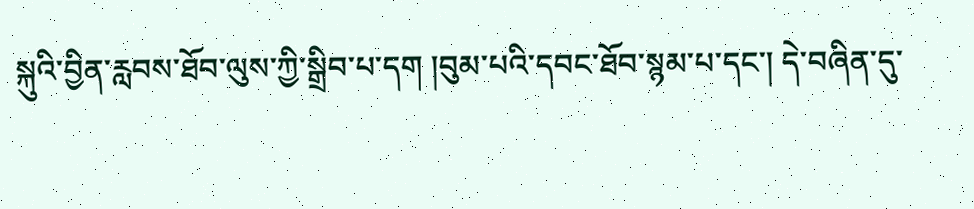སྐུའི་བྱིན་རླབས་ཐོབ་ལུས་ཀྱི་སྒྲིབ་པ་དག །བུམ་པའི་དབང་ཐོབ་སྙམ་པ་དང་། དེ་བཞིན་དུ་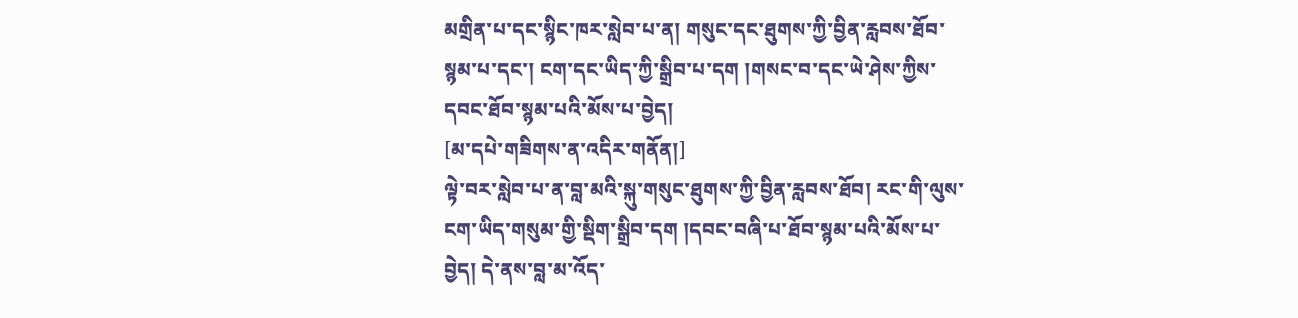མགྲིན་པ་དང་སྙིང་ཁར་སླེབ་པ་ན། གསུང་དང་ཐུགས་ཀྱི་བྱིན་རླབས་ཐོབ་སྙམ་པ་དང་། ངག་དང་ཡིད་ཀྱི་སྒྲིབ་པ་དག །གསང་བ་དང་ཡེ་ཤེས་ཀྱིས་དབང་ཐོབ་སྙམ་པའི་མོས་པ་བྱེད།
[མ་དཔེ་གཟིགས་ན་འདིར་གནོན།]
ལྟེ་བར་སླེབ་པ་ན་བླ་མའི་སྐུ་གསུང་ཐུགས་ཀྱི་བྱིན་རླབས་ཐོབ། རང་གི་ལུས་ངག་ཡིད་གསུམ་གྱི་སྡིག་སྒྲིབ་དག །དབང་བཞི་པ་ཐོབ་སྙམ་པའི་མོས་པ་བྱེད། དེ་ནས་བླ་མ་འོད་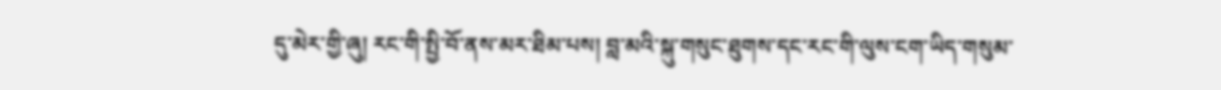དུ་མེར་གྱི་ཞུ། རང་གི་སྤྱི་བོ་ནས་མར་ཐིམ་པས། བླ་མའི་སྐུ་གསུང་ཐུགས་དང་རང་གི་ལུས་ངག་ཡིད་གསུམ་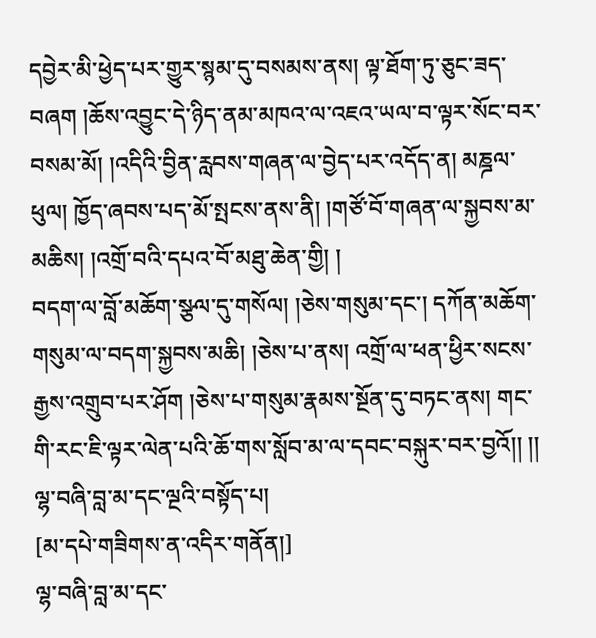དབྱེར་མི་ཕྱེད་པར་གྱུར་སྙམ་དུ་བསམས་ནས། ལྟ་ཐོག་ཏུ་ཅུང་ཟད་བཞག །ཆོས་འབྱུང་དེ་ཉིད་ནམ་མཁའ་ལ་འཇའ་ཡལ་བ་ལྟར་སོང་བར་བསམ་མོ། །འདིའི་བྱིན་རླབས་གཞན་ལ་བྱེད་པར་འདོད་ན། མཎྜལ་ཕུལ། ཁྱོད་ཞབས་པད་མོ་སྤངས་ནས་ནི། །གཙོ་བོ་གཞན་ལ་སྐྱབས་མ་མཆིས། །འགྲོ་བའི་དཔའ་བོ་མཐུ་ཆེན་གྱི། །
བདག་ལ་བློ་མཆོག་སྩལ་དུ་གསོལ། །ཅེས་གསུམ་དང་། དཀོན་མཆོག་གསུམ་ལ་བདག་སྐྱབས་མཆི། །ཅེས་པ་ནས། འགྲོ་ལ་ཕན་ཕྱིར་སངས་རྒྱས་འགྲུབ་པར་ཤོག །ཅེས་པ་གསུམ་རྣམས་སྔོན་དུ་བཏང་ནས། གང་གི་རང་ཇི་ལྟར་ལེན་པའི་ཆོ་གས་སློབ་མ་ལ་དབང་བསྐུར་བར་བྱའོ།། །།
ལྷ་བཞི་བླ་མ་དང་ལྔའི་བསྟོད་པ།
[མ་དཔེ་གཟིགས་ན་འདིར་གནོན།]
ལྷ་བཞི་བླ་མ་དང་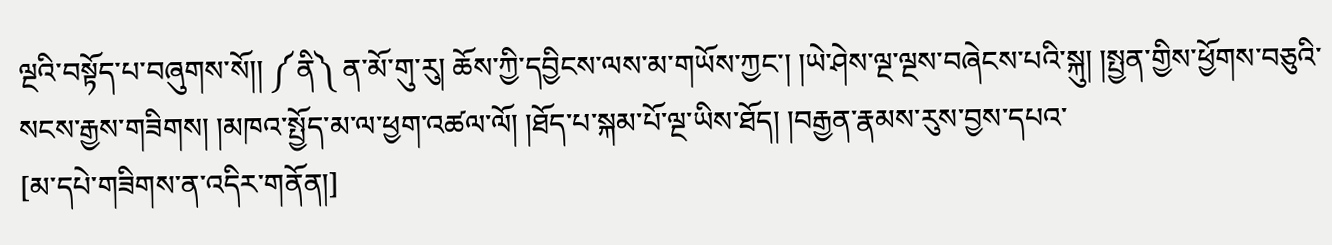ལྔའི་བསྟོད་པ་བཞུགས་སོ།། ༼ནི༽ ན་མོ་གུ་རུ། ཆོས་ཀྱི་དབྱིངས་ལས་མ་གཡོས་ཀྱང་། །ཡེ་ཤེས་ལྔ་ལྔས་བཞེངས་པའི་སྐུ། །སྤྱན་གྱིས་ཕྱོགས་བཅུའི་སངས་རྒྱས་གཟིགས། །མཁའ་སྤྱོད་མ་ལ་ཕྱག་འཚལ་ལོ། །ཐོད་པ་སྐམ་པོ་ལྔ་ཡིས་ཐོད། །བརྒྱན་རྣམས་རུས་བྱས་དཔའ་
[མ་དཔེ་གཟིགས་ན་འདིར་གནོན།]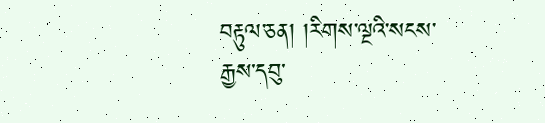བརྟུལ་ཅན། །རིགས་ལྔའི་སངས་རྒྱས་དབུ་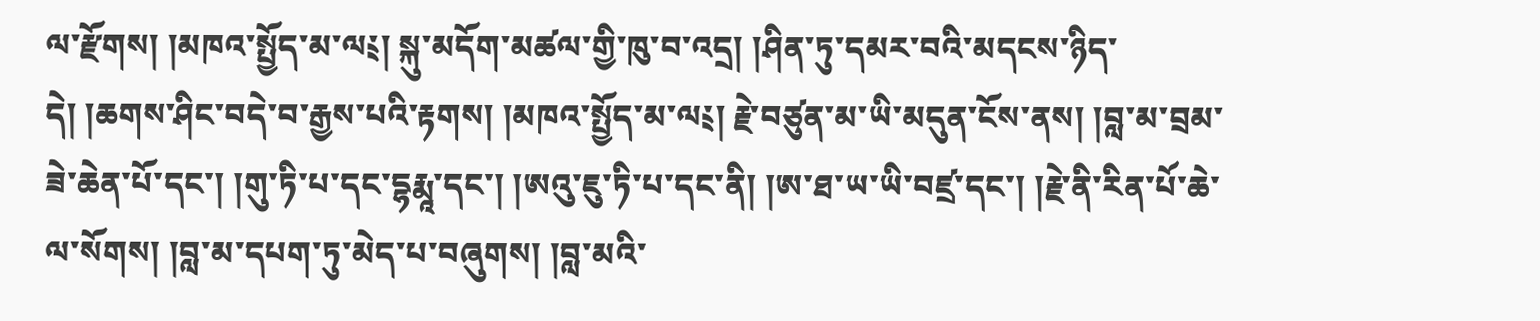ལ་རྫོགས། །མཁའ་སྤྱོད་མ་ལ༴། སྐུ་མདོག་མཚལ་གྱི་ཁུ་བ་འདྲ། །ཤིན་ཏུ་དམར་བའི་མདངས་ཉིད་དེ། །ཆགས་ཤིང་བདེ་བ་རྒྱས་པའི་རྟགས། །མཁའ་སྤྱོད་མ་ལ༴། རྗེ་བཙུན་མ་ཡི་མདུན་ངོས་ནས། །བླ་མ་བྲམ་ཟེ་ཆེན་པོ་དང་། །གུ་ཏི་པ་དང་དྷརྨཱ་དང་། །ཨའུ་ཇུ་ཏི་པ་དང་ནི། །ཨ་ཐ་ཡ་ཡི་བཛྲ་དང་། །རྗེ་ནི་རིན་པོ་ཆེ་ལ་སོགས། །བླ་མ་དཔག་ཏུ་མེད་པ་བཞུགས། །བླ་མའི་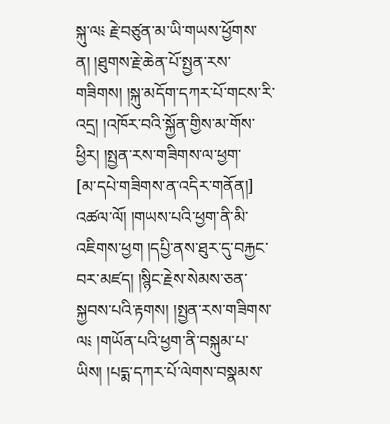སྐུ་ལ༴ རྗེ་བཙུན་མ་ཡི་གཡས་ཕྱོགས་ན། །ཐུགས་རྗེ་ཆེན་པོ་སྤྱན་རས་གཟིགས། །སྐུ་མདོག་དཀར་པོ་གངས་རི་འདྲ། །འཁོར་བའི་སྐྱོན་གྱིས་མ་གོས་ཕྱིར། །སྤྱན་རས་གཟིགས་ལ་ཕྱག་
[མ་དཔེ་གཟིགས་ན་འདིར་གནོན།]
འཚལ་ལོ། །གཡས་པའི་ཕྱག་ནི་མི་འཇིགས་ཕྱག །དཔྱི་ནས་ཐུར་དུ་བརྐྱང་བར་མཛད། །སྙིང་རྗེས་སེམས་ཅན་སྐྱབས་པའི་རྟགས། །སྤྱན་རས་གཟིགས་ལ༴ །གཡོན་པའི་ཕྱག་ནི་བསྐུམ་པ་ཡིས། །པདྨ་དཀར་པོ་ལེགས་བསྣམས་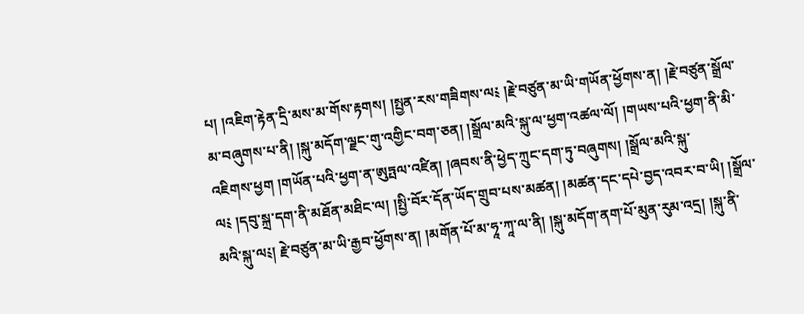པ། །འཇིག་རྟེན་དྲི་མས་མ་གོས་རྟགས། །སྤྱན་རས་གཟིགས་ལ༴ །རྗེ་བཙུན་མ་ཡི་གཡོན་ཕྱོགས་ན། །རྗེ་བཙུན་སྒྲོལ་མ་བཞུགས་པ་ནི། །སྐུ་མདོག་ལྗང་གུ་འགྱིང་བག་ཅན། །སྒྲོལ་མའི་སྐུ་ལ་ཕྱག་འཚལ་ལོ། །གཡས་པའི་ཕྱག་ནི་མི་འཇིགས་ཕྱག །གཡོན་པའི་ཕྱག་ན་ཨུཏྤལ་འཛིན། །ཞབས་ནི་ཕྱེད་ཀྲུང་དག་ཏུ་བཞུགས། །སྒྲོལ་མའི་སྐུ་
ལ༴ །དབུ་སྐྲ་དག་ནི་མཐོན་མཐིང་ལ། །སྤྱི་བོར་དོན་ཡོད་གྲུབ་པས་མཚན། །མཚན་དང་དཔེ་བྱད་འབར་བ་ཡི། །སྒྲོལ་མའི་སྐུ་ལ༴། རྗེ་བཙུན་མ་ཡི་རྒྱབ་ཕྱོགས་ན། །མགོན་པོ་མ་ཧཱ་ཀཱ་ལ་ནི། །སྐུ་མདོག་ནག་པོ་མུན་རུམ་འདྲ། །སྐུ་ནི་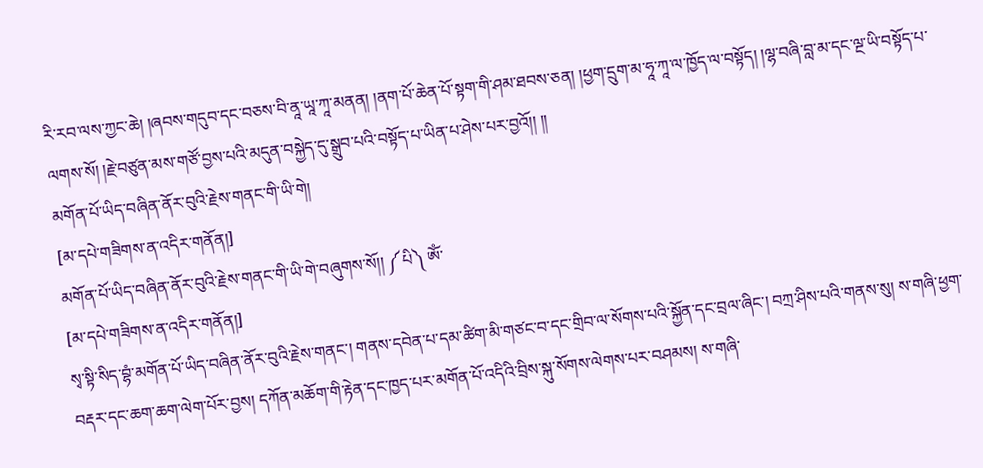རི་རབ་ལས་ཀྱང་ཆེ། །ཞབས་གདུབ་དང་བཅས་བི་ནཱ་ཡཱ་ཀཱ་མནན། །ནག་པོ་ཆེན་པོ་སྟག་གི་ཤམ་ཐབས་ཅན། །ཕྱག་དྲུག་མ་ཧཱ་ཀཱ་ལ་ཁྱོད་ལ་བསྟོད། །ལྷ་བཞི་བླ་མ་དང་ལྔ་ཡི་བསྟོད་པ་ལགས་སོ། །རྗེ་བཙུན་མས་གཙོ་བྱས་པའི་མདུན་བསྐྱེད་དུ་སྒྲུབ་པའི་བསྟོད་པ་ཡིན་པ་ཤེས་པར་བྱའོ།། །།
མགོན་པོ་ཡིད་བཞིན་ནོར་བུའི་རྗེས་གནང་གི་ཡི་གེ།
[མ་དཔེ་གཟིགས་ན་འདིར་གནོན།]
མགོན་པོ་ཡིད་བཞིན་ནོར་བུའི་རྗེས་གནང་གི་ཡི་གེ་བཞུགས་སོ།། ༼པི༽ ཨོཾ་
[མ་དཔེ་གཟིགས་ན་འདིར་གནོན།]
སྭ་སྟི་སིད་བྷཾ་མགོན་པོ་ཡིད་བཞིན་ནོར་བུའི་རྗེས་གནང་། གནས་དབེན་པ་དམ་ཚིག་མི་གཙང་བ་དང་གྲིབ་ལ་སོགས་པའི་སྐྱོན་དང་བྲལ་ཞིང་། བཀྲ་ཤིས་པའི་གནས་སུ། ས་གཞི་ཕྱག་བརྡར་དང་ཆག་ཆག་ལེག་པོར་བྱས། དཀོན་མཆོག་གི་རྟེན་དང་ཁྱད་པར་མགོན་པོ་འདིའི་བྲིས་སྐུ་སོགས་ལེགས་པར་བཤམས། ས་གཞི་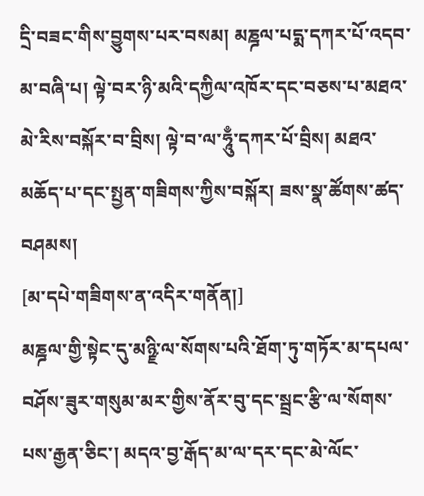དྲི་བཟང་གིས་བྱུགས་པར་བསམ། མཎྜལ་པདྨ་དཀར་པོ་འདབ་མ་བཞི་པ། ལྟེ་བར་ཉི་མའི་དཀྱིལ་འཁོར་དང་བཅས་པ་མཐའ་མེ་རིས་བསྐོར་བ་བྲིས། ལྟེ་བ་ལ་ཧཱུྃ་དཀར་པོ་བྲིས། མཐའ་མཆོད་པ་དང་སྤྱན་གཟིགས་ཀྱིས་བསྐོར། ཟས་སྣ་ཚོགས་ཚད་བཤམས།
[མ་དཔེ་གཟིགས་ན་འདིར་གནོན།]
མཎྜལ་གྱི་སྟེང་དུ་མཉྫི་ལ་སོགས་པའི་ཐོག་ཏུ་གཏོར་མ་དཔལ་བཤོས་ཟུར་གསུམ་མར་གྱིས་ནོར་བུ་དང་སྦྲང་རྩི་ལ་སོགས་པས་རྒྱན་ཅིང་། མདའ་བྱ་རྒོད་མ་ལ་དར་དང་མེ་ལོང་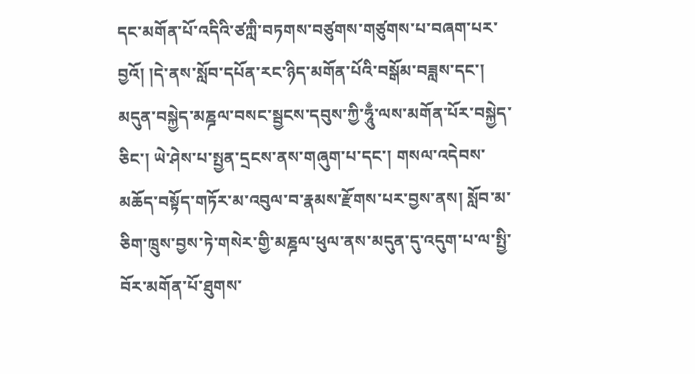དང་མགོན་པོ་འདིའི་ཙཀླི་བཏགས་བཙུགས་གཙུགས་པ་བཞག་པར་བྱའོ། །དེ་ནས་སློབ་དཔོན་རང་ཉིད་མགོན་པོའི་བསྒོམ་བཟླས་དང་། མདུན་བསྐྱེད་མཎྜལ་བསང་སྦྱངས་དབུས་ཀྱི་ཧཱུྃ་ལས་མགོན་པོར་བསྐྱེད་ཅིང་། ཡེ་ཤེས་པ་སྤྱན་དྲངས་ནས་གཞུག་པ་དང་། གསལ་འདེབས་མཆོད་བསྟོད་གཏོར་མ་འབུལ་བ་རྣམས་རྫོགས་པར་བྱས་ནས། སློབ་མ་ཅིག་ཁྲུས་བྱས་ཏེ་གསེར་གྱི་མཎྜལ་ཕུལ་ནས་མདུན་དུ་འདུག་པ་ལ་སྤྱི་བོར་མགོན་པོ་ཐུགས་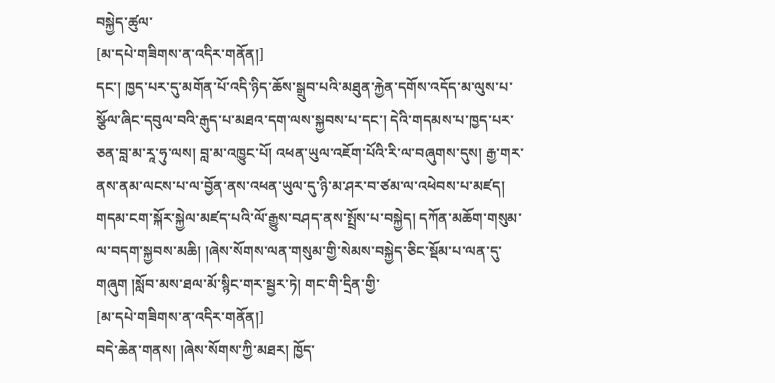བསྐྱེད་ཚུལ་
[མ་དཔེ་གཟིགས་ན་འདིར་གནོན།]
དང་། ཁྱད་པར་དུ་མགོན་པོ་འདི་ཉིད་ཆོས་སྒྲུབ་པའི་མཐུན་རྐྱེན་དགོས་འདོད་མ་ལུས་པ་སྩོལ་ཞིང་དབུལ་བའི་རྒུད་པ་མཐའ་དག་ལས་སྐྱབས་པ་དང་། དེའི་གདམས་པ་ཁྱད་པར་ཅན་བླ་མ་རཱ་ཧུ་ལས། བླ་མ་འཁྱུང་པོ། འཕན་ཡུལ་འཇོག་པོའི་རི་ལ་བཞུགས་དུས། རྒྱ་གར་ནས་ནམ་ལངས་པ་ལ་བྱོན་ནས་འཕན་ཡུལ་དུ་ཉི་མ་ཤར་བ་ཙམ་ལ་འཕེབས་པ་མཛད། གདམ་ངག་སྐོར་སྐྱེལ་མཛད་པའི་ལོ་རྒྱུས་བཤད་ནས་སྤྲོས་པ་བསྐྱེད། དཀོན་མཆོག་གསུམ་ལ་བདག་སྐྱབས་མཆི། །ཞེས་སོགས་ལན་གསུམ་གྱི་སེམས་བསྐྱེད་ཅིང་སྡོམ་པ་ལན་དུ་གཞུག །སློབ་མས་ཐལ་མོ་སྙིང་གར་སྦྱར་ཏེ། གང་གི་དྲིན་གྱི་
[མ་དཔེ་གཟིགས་ན་འདིར་གནོན།]
བདེ་ཆེན་གནས། །ཞེས་སོགས་ཀྱི་མཐར། ཁྱོད་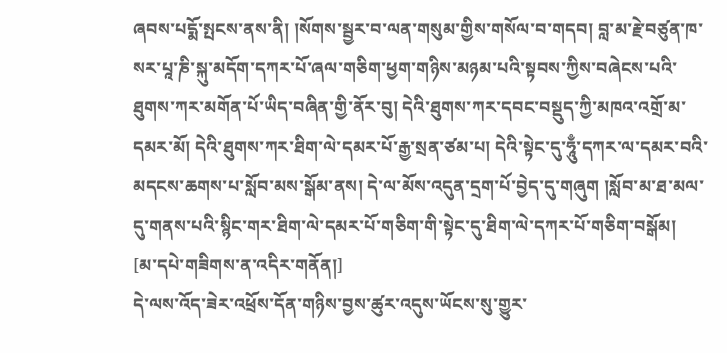ཞབས་པདྨོ་སྤངས་ནས་ནི། །སོགས་སྦྱར་བ་ལན་གསུམ་གྱིས་གསོལ་བ་གདབ། བླ་མ་རྗེ་བཙུན་ཁ་སར་པཱ་ཎི་སྐུ་མདོག་དཀར་པོ་ཞལ་གཅིག་ཕྱག་གཉིས་མཉམ་པའི་སྟབས་ཀྱིས་བཞེངས་པའི་ཐུགས་ཀར་མགོན་པོ་ཡིད་བཞིན་གྱི་ནོར་བུ། དེའི་ཐུགས་ཀར་དབང་བསྡུད་ཀྱི་མཁའ་འགྲོ་མ་དམར་མོ། དེའི་ཐུགས་ཀར་ཐིག་ལེ་དམར་པོ་རྒྱ་སྲན་ཙམ་པ། དེའི་སྟེང་དུ་ཧཱུྃ་དཀར་ལ་དམར་བའི་མདངས་ཆགས་པ་སློབ་མས་སྒོམ་ནས། དེ་ལ་མོས་འདུན་དྲག་པོ་བྱེད་དུ་གཞུག །སློབ་མ་ཐ་མལ་དུ་གནས་པའི་སྙིང་གར་ཐིག་ལེ་དམར་པོ་གཅིག་གི་སྟེང་དུ་ཐིག་ལེ་དཀར་པོ་གཅིག་བསྒོམ།
[མ་དཔེ་གཟིགས་ན་འདིར་གནོན།]
དེ་ལས་འོད་ཟེར་འཕྲོས་དོན་གཉིས་བྱས་ཚུར་འདུས་ཡོངས་སུ་གྱུར་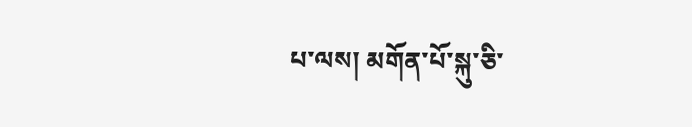པ་ལས། མགོན་པོ་སྐུ་ཅི་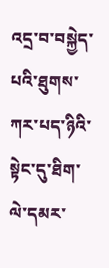འདྲ་བ་བསྐྱེད་པའི་ཐུགས་ཀར་པད་ཉིའི་སྟེང་དུ་ཐིག་ལེ་དམར་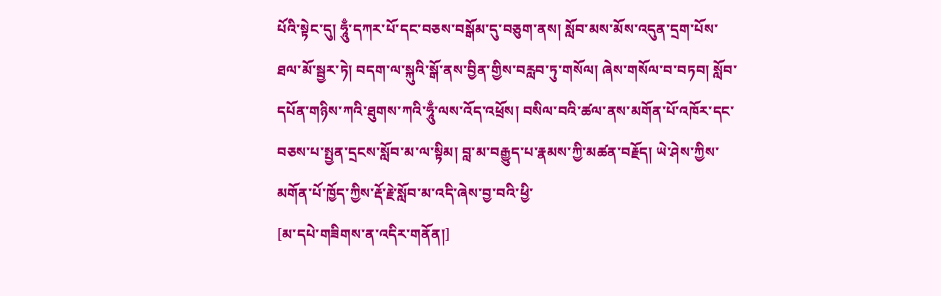པོའི་སྟེང་དུ། ཧཱུྃ་དཀར་པོ་དང་བཅས་བསྒོམ་དུ་བཅུག་ནས། སློབ་མས་མོས་འདུན་དྲག་པོས་ཐལ་མོ་སྦྱར་ཏེ། བདག་ལ་སྐུའི་སྒོ་ནས་བྱིན་གྱིས་བརླབ་ཏུ་གསོལ། ཞེས་གསོལ་བ་བཏབ། སློབ་དཔོན་གཉིས་ཀའི་ཐུགས་ཀའི་ཧཱུྃ་ལས་འོད་འཕྲོས། བསིལ་བའི་ཚལ་ནས་མགོན་པོ་འཁོར་དང་བཅས་པ་སྤྱན་དྲངས་སློབ་མ་ལ་སྟིམ། བླ་མ་བརྒྱུད་པ་རྣམས་ཀྱི་མཚན་བརྗོད། ཡེ་ཤེས་ཀྱིས་མགོན་པོ་ཁྱོད་ཀྱིས་རྡོ་རྗེ་སློབ་མ་འདི་ཞེས་བྱ་བའི་ཕྱི་
[མ་དཔེ་གཟིགས་ན་འདིར་གནོན།]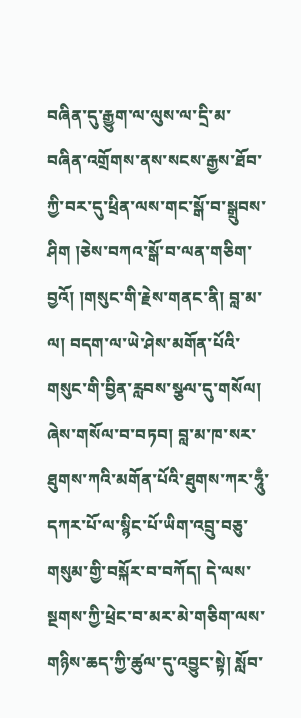བཞིན་དུ་རྒྱུག་ལ་ལུས་ལ་དྲི་མ་བཞིན་འགྲོགས་ནས་སངས་རྒྱས་ཐོབ་ཀྱི་བར་དུ་ཕྲིན་ལས་གང་སྒོ་བ་སྒྲུབས་ཤིག །ཅེས་བཀའ་སྒོ་བ་ལན་གཅིག་བྱའོ། །གསུང་གི་རྗེས་གནང་ནི། བླ་མ་ལ། བདག་ལ་ཡེ་ཤེས་མགོན་པོའི་གསུང་གི་བྱིན་རླབས་སྩལ་དུ་གསོལ། ཞེས་གསོལ་བ་བཏབ། བླ་མ་ཁ་སར་ཐུགས་ཀའི་མགོན་པོའི་ཐུགས་ཀར་ཧཱུྃ་དཀར་པོ་ལ་སྙིང་པོ་ཡིག་འབྲུ་བཅུ་གསུམ་གྱི་བསྐོར་བ་བཀོད། དེ་ལས་སྔགས་ཀྱི་ཕྲེང་བ་མར་མེ་གཅིག་ལས་གཉིས་ཆད་ཀྱི་ཚུལ་དུ་འབྱུང་སྟེ། སློབ་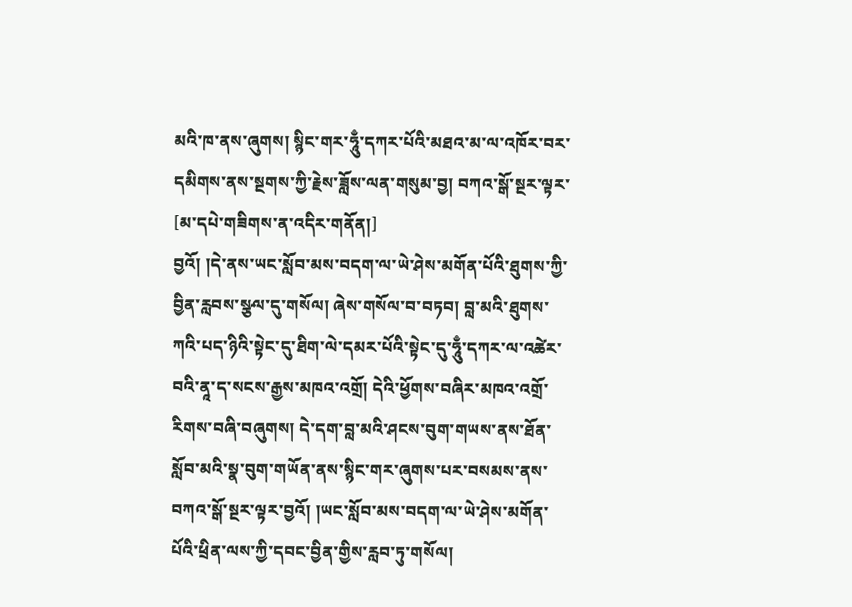མའི་ཁ་ནས་ཞུགས། སྙིང་གར་ཧཱུྃ་དཀར་པོའི་མཐའ་མ་ལ་འཁོར་བར་དམིགས་ནས་སྔགས་ཀྱི་རྗེས་ཟློས་ལན་གསུམ་བྱ། བཀའ་སྒོ་སྔར་ལྟར་
[མ་དཔེ་གཟིགས་ན་འདིར་གནོན།]
བྱའོ། །དེ་ནས་ཡང་སློབ་མས་བདག་ལ་ཡེ་ཤེས་མགོན་པོའི་ཐུགས་ཀྱི་བྱིན་རླབས་སྩལ་དུ་གསོལ། ཞེས་གསོལ་བ་བཏབ། བླ་མའི་ཐུགས་ཀའི་པད་ཉིའི་སྟེང་དུ་ཐིག་ལེ་དམར་པོའི་སྟེང་དུ་ཧཱུྃ་དཀར་ལ་འཚེར་བའི་ནཱ་ད་སངས་རྒྱས་མཁའ་འགྲོ། དེའི་ཕྱོགས་བཞིར་མཁའ་འགྲོ་རིགས་བཞི་བཞུགས། དེ་དག་བླ་མའི་ཤངས་བུག་གཡས་ནས་ཐོན་སློབ་མའི་སྣ་བུག་གཡོན་ནས་སྙིང་གར་ཞུགས་པར་བསམས་ནས་བཀའ་སྒོ་སྔར་ལྟར་བྱའོ། །ཡང་སློབ་མས་བདག་ལ་ཡེ་ཤེས་མགོན་པོའི་ཕྲིན་ལས་ཀྱི་དབང་བྱིན་གྱིས་རླབ་ཏུ་གསོལ།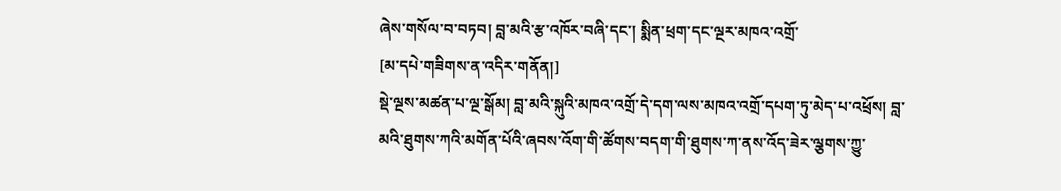ཞེས་གསོལ་བ་བཏབ། བླ་མའི་རྩ་འཁོར་བཞི་དང་། སྨིན་ཕྲག་དང་ལྔར་མཁའ་འགྲོ་
[མ་དཔེ་གཟིགས་ན་འདིར་གནོན།]
སྡེ་ལྔས་མཚན་པ་ལྔ་སྒོམ། བླ་མའི་སྐུའི་མཁའ་འགྲོ་དེ་དག་ལས་མཁའ་འགྲོ་དཔག་ཏུ་མེད་པ་འཕྲོས། བླ་མའི་ཐུགས་ཀའི་མགོན་པོའི་ཞབས་འོག་གི་ཚོགས་བདག་གི་ཐུགས་ཀ་ནས་འོད་ཟེར་ལྕགས་ཀྱུ་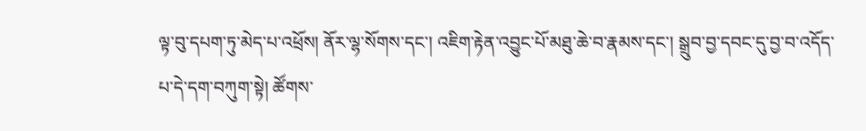ལྟ་བུ་དཔག་ཏུ་མེད་པ་འཕྲོས། ནོར་ལྷ་སོགས་དང་། འཇིག་རྟེན་འབྱུང་པོ་མཐུ་ཆེ་བ་རྣམས་དང་། སྒྲུབ་བྱ་དབང་དུ་བྱ་བ་འདོད་པ་དེ་དག་བཀུག་སྟེ། ཚོགས་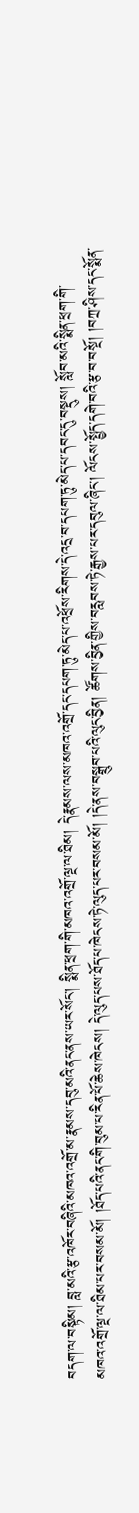བདག་ལ་བསྟིམ། བླ་མའི་རྩ་འཁོར་བཞིའི་མཁའ་འགྲོ་མ་རྣམས་དབུ་མའི་ནང་ནས་ཡར་སོང་། སྨིན་ཕྲག་གི་མཁའ་འགྲོ་ལྔ་ལ་ཐིམ། དེ་རྣམས་ལས་མཁའ་འགྲོ་དང་དཔག་ཏུ་མེད་པ་འཕྲོས་རིགས་དེ་འདྲ་བ་དཔག་ཏུ་མེད་པ་དབང་དུ་བསྡུས། སློབ་མའི་སྨིན་ཕྲག་གི་
མཁའ་འགྲོ་ལྔ་ལ་ཐིམ་པར་བསམ་མོ། །ཐོད་པའི་ནང་གི་བུམ་པ་རིན་པོ་ཆེས་ཁེངས། དེ་ལུད་པས་ཐོད་པ་ཁེངས་ཏེ་ལུད་པར་བསམ་མོ། །དེ་ནས་བསྒྲུབ་པའི་ལུང་བྱིན། ཚོགས་བྱིན་གྱིས་བརླབས་ཏེ་རྒྱས་པར་དབུལ་ཞིང་། ལོངས་སྤྱོད་དགེ་བའི་རྩ་བ་བསྔོ། །བཀྲ་ཤིས་དང་སྨོན་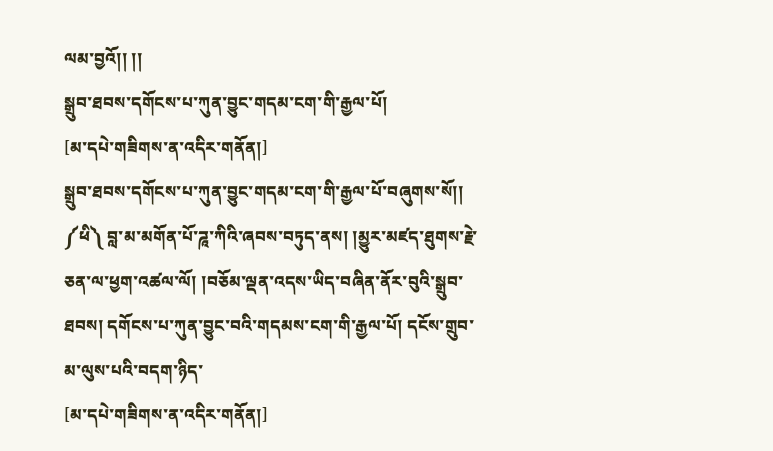ལམ་བྱའོ།། །།
སྒྲུབ་ཐབས་དགོངས་པ་ཀུན་བྱུང་གདམ་ངག་གི་རྒྱལ་པོ།
[མ་དཔེ་གཟིགས་ན་འདིར་གནོན།]
སྒྲུབ་ཐབས་དགོངས་པ་ཀུན་བྱུང་གདམ་ངག་གི་རྒྱལ་པོ་བཞུགས་སོ།། ༼ཕི༽ བླ་མ་མགོན་པོ་ཌཱ་ཀིའི་ཞབས་བཏུད་ནས། །མྱུར་མཛད་ཐུགས་རྗེ་ཅན་ལ་ཕྱག་འཚལ་ལོ། །བཅོམ་ལྡན་འདས་ཡིད་བཞིན་ནོར་བུའི་སྒྲུབ་ཐབས། དགོངས་པ་ཀུན་བྱུང་བའི་གདམས་ངག་གི་རྒྱལ་པོ། དངོས་གྲུབ་མ་ལུས་པའི་བདག་ཉིད་
[མ་དཔེ་གཟིགས་ན་འདིར་གནོན།]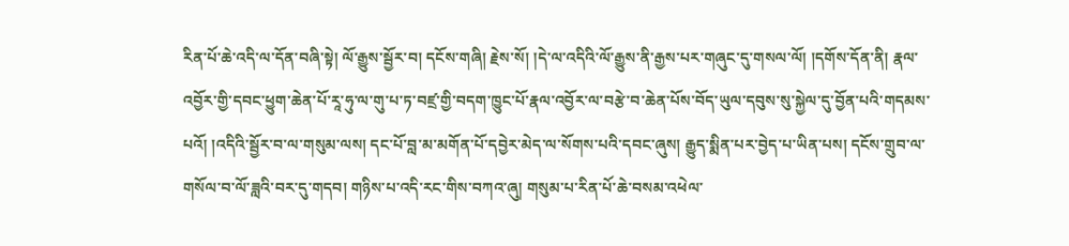རིན་པོ་ཆེ་འདི་ལ་དོན་བཞི་སྟེ། ལོ་རྒྱུས་སྦྱོར་བ། དངོས་གཞི། རྗེས་སོ། །དེ་ལ་འདིའི་ལོ་རྒྱུས་ནི་རྒྱས་པར་གཞུང་དུ་གསལ་ལོ། །དགོས་དོན་ནི། རྣལ་འབྱོར་གྱི་དབང་ཕྱུག་ཆེན་པོ་རཱ་ཧུ་ལ་གུ་པ་ཏ་བཛྲ་གྱི་བདག་ཁྱུང་པོ་རྣལ་འབྱོར་ལ་བརྩེ་བ་ཆེན་པོས་བོད་ཡུལ་དབུས་སུ་སྐྱེལ་དུ་བྱོན་པའི་གདམས་པའོ། །འདིའི་སྦྱོར་བ་ལ་གསུམ་ལས། དང་པོ་བླ་མ་མགོན་པོ་དབྱེར་མེད་ལ་སོགས་པའི་དབང་ཞུས། རྒྱུད་སྨིན་པར་བྱེད་པ་ཡིན་པས། དངོས་གྲུབ་ལ་གསོལ་བ་ལོ་ཟླའི་བར་དུ་གདབ། གཉིས་པ་འདི་རང་གིས་བཀའ་ཞུ། གསུམ་པ་རིན་པོ་ཆེ་བསམ་འཕེལ་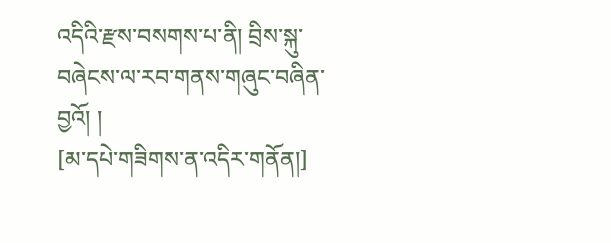འདིའི་རྫས་བསགས་པ་ནི། བྲིས་སྐུ་བཞེངས་ལ་རབ་གནས་གཞུང་བཞིན་བྱའོ། །
[མ་དཔེ་གཟིགས་ན་འདིར་གནོན།]